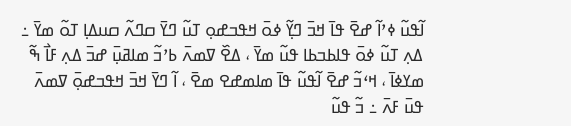ߊ߬ߟߎ߬ ߦߴߊ߬ ߝߐ߫ ߟߊ߫ ߞߏ߫ ߣߌ߲߬ ߦߋ߫ ߞߟߏߝߋ߲ ߠߎ߬ ߣߌ߫ ߛߣߍ߬ ߛߎߡߊ߲ ߠߋ߬ ߘߌ߫ ߸ ߡߍ߲ ߠߎ߬ ߦߋ߫ ߟߊߕߏߕߊ ߟߎ߬ ߘߌ߫ ، ߡߐ߰ ߜߘߍ߫ ߕߴߏ߬ ߘߊߥߎ߲߫ ߝߏ߫ ߡߍ߲ ߓߊ߯ ߒ߬ ߘߌߦߊ߫ ، ߞߵߏ߬ ߝߐ߫ ߊ߬ߟߎ߬ ߟߊ߫ ߘߊߘߝߐ ߘߐ߫ ، ߊ߬ ߣߌ߫ ߞߏ߫ ߞߟߏߝߋ߲߫ ߜߘߍ߫ ߟߎ߫ ߓߍ߫ ߸ ߏ߬ ߟߎ߬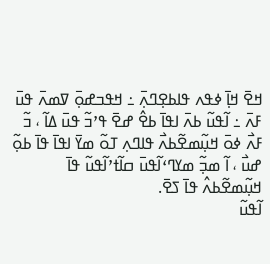ߞߐ߫ ߞߊ߲߫ ߦߟߍ ߟߊߕߐ߲ߣߍ߲߫ ߸ ߞߟߏߝߋ߲߫ ߜߘߍ߫ ߟߎ߫ ߓߍ߫ ߸ ߊ߬ߟߎ߬ ߕߍ߫ ߊߟߊ߫ ߕߐ߮ ߝߐ߫ ߟߴߏ߬ ߟߎ߫ ߡߊ߬ ، ߏ߬ ߓߍ߯ ߦߋ߫ ߞߎ߲߬ߘߐ߬ߕߍ߯ ߟߊߣߍ߲ ߠߋ߬ ߘߌ߫ ߊߟߊ߫ ߟߊ߫ ߕߋ߲߬ ߝߎ߯ ، ߊ߬ ߘߏ߲߬ ߘߌߣߵߊ߬ߟߎ߫ ߛߊ߬ߙߴߊ߬ߟߎ߬ ߟߊ߫ ߞߎ߲߬ߘߐ߬ߕߍ߮ ߟߊ߫ ߖߐ߫.
ߊ߬ߟߎ߬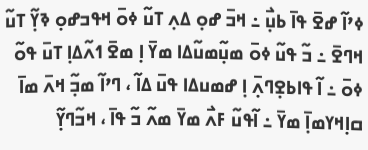ߦߴߊ߬ ߝߐ߫ ߟߊ߫ ߕߎ߲߯ ߸ ߞߏ߫ ߝߋ߲ ߡߍ߲ ߠߎ߬ ߦߋ߫ ߞߟߏߝߋ߲ ߢߌ߲߬ ߠߎ߬ ߞߣߐ߫ ߸ ߏ߬ ߟߎ߬ ߦߋ߫ ߘߎ߲߬ߘߎ߬ߡߊ ߘߌ߫ ߊ߲ ߘߐ߫ ߗߍ߬ߡߊ߲ ߠߎ߫ ߟߋ߬ ߦߋ߫ ߸ ߊ߬ ߟߊߕߐ߲ߣߍ߲߫ ߊ߲ ߝߘߎߡߊ ߟߎ߫ ߡߊ߬ ، ߣߴߊ߬ ߘߏ߲߬ ߞߍ߫ ߘߊ߫ ߛߊ߲ߞߌߘߊ߲߫ ߘߌ߫ ߸ ߊ߬ߟߎ߬ ߓߍ߯ ߘߌ߫ ߘߍ߬ ߏ߬ ߟߊ߫ ، ߞߏ߬ߣߌ߲߬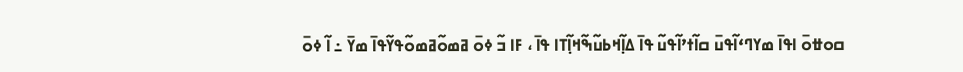ߛߋߚߋ߫ ߊߟߊ߫ ߘߌߣߵߊ߬ߟߎ߫ ߛߊ߬ߙߴߊ߬ߟߎ߬ ߟߊ߫ ߡߊ߲߬ߞߕߎ߬ߒ߬ߞߊ߲߬ߠߊ ߟߊ߫ ، ߓߊ ߏ߬ ߦߋ߫ ߥߘߋ߬ߥߘߋ߬ߟߌ߬ߟߊ߫ ߘߌ߫ ߸ ߊ߬ ߦߋ߫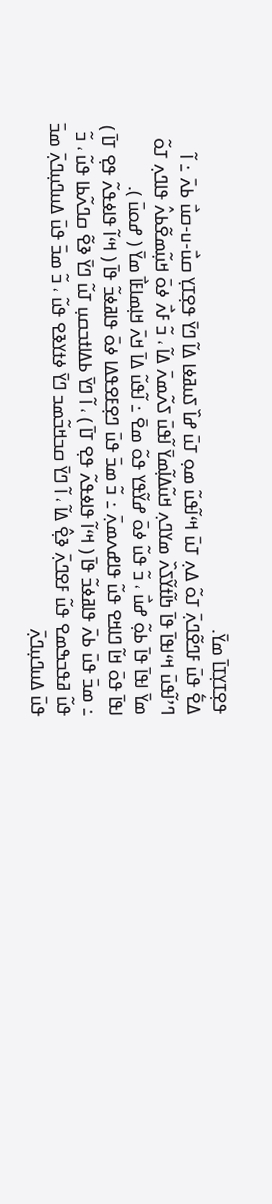ߟߐ߲ߠߌ߲ߠߊ߫ ߘߌ߫.
ߡߐ߱ ߟߎ߫ ߓߣߐ߬ߣߍ߲߫ ߠߋ߬ ߡߍ߲ ߠߎ߫ ߞߵߊ߬ߟߎ߬ ߘߋ߲ ߠߎ߫ ߝߊ߰ ߖߎߥߦߊ ߡߊ߬ ߣߌ߫ ߟߐ߲ߠߌ߲ ߛߎ߯-ߎ-ߛߎ߯ ߕߍ߫ ߸ ߊ߬ ߣߴߊ߬ߟߎ߫ ߞߵߊߟߊ߫ ߟߊ߫ ߤߊ߬ߙߌ߬ߖߍ߰ ߘߌߣߍ߲ ߞߎ߬ߡߊ߲߬ߘߌ߫ ߊ߬ߟߎ߫ ߖߍ߬ߘߍ߫ ߡߊ߬ ، ߏ߬ ߓߍ߯ ߦߋ߫ ߞߎ߲߬ߘߐ߬ߕߍ߮ ߟߊߣߍ߲ ߠߋ߬ ߘߌ߫ ߊߟߊ߫ ߟߊ߫ ߕߋ߲߬ ߝߎ߯ ، ߏ߬ ߟߎ߬ ߦߋ߫ ߝߌ߬ߟߌ ߟߋ߬ ߘߐ߫ ߸ ߊ߬ߟߎ߬ ߡߊ߫ ߞߍ߫ ߞߊ߲ߘߊߓߊ߯ ߘߌ߫ ( ߝߋߎ߫ ).
ߊߟߊ߫ ߟߋ߫ ߞߊ߬ ߣߊߞߐ ߟߎ߬ ߟߊߝߍߘߍ߲߫ ߸ ߏ߬ ߘߏ߫ ߟߎ߫ ߣߐ߲ߓߐߟߡߊ ߦߋ߫ ߟߊߥߦߏ߬ ߟߊ߫ ( ߞߵߊ߬ ߟߊߦߟߍ߬ ߟߐ߲ ߠߊ߫ ) ߸ ߘߏ߫ ߟߎ߫ ߕߍ߫ ߟߊߥߦߏ߬ ߟߊ߫ ( ߞߵߊ߬ ߟߊߦߟߍ߬ ߟߐ߲ ߠߊ߫ ) ، ߊ߬ ߣߌ߫ ߕߡߊߙߏߛߎ߲ ߠߎ߬ ߣߌ߫ ߢߐ߬ ߛߣߍ߬ߕߊ ߟߎ߬ ، ߏ߬ ߟߎ߬ ߥߟߏߒߘߐ ߟߎ߬ ߓߐߣߍ߲߫ ߢߐ߲߮ ߡߊ߬ ، ߊ߬ ߣߌ߫ ߛߏߞߏ߬ߘߏ ߣߌ߫ ߦߙߌߢߐ ߟߎ߬ ، ߏ߬ ߘߏ߫ ߟߎ߫ ߡߎߣߎ߲ߣߍ߲߫ ߘߏ߫ ߟߎ߫ ߡߎߣߎ߲ߣߍ߲߫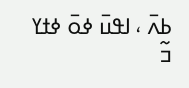ߕߍ߫ ، ߊߟߎ߫ ߦߋ߫ ߦߙߌ ߏ߬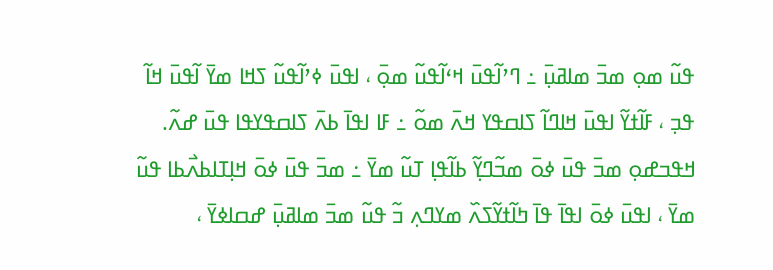ߟߎ߬ ߘߋ߲ ߘߏ߫ ߘߊߥߎ߲߫ ߸ ߣߴߊ߬ߟߎ߫ ߞߵߊ߬ߟߎ߬ ߘߋ߲߫ ، ߊߟߎ߫ ߦߴߊ߬ߟߎ߬ ߖߞߊ ߘߌ߫ ߊ߬ߟߎ߫ ߞߊ߬ ߟߏ߲ ، ߓߊ߬ߙߌ߬ ߊߟߎ߫ ߞߊߣߊ߬ ߖߊߛߟߌ ߞߍ߫ ߘߋ߬ ߸ ߓߊ ߊߟߊ߫ ߕߍ߫ ߖߊߛߟߌߟߊ ߟߎ߫ ߝߍ߬.
ߞߟߏߝߋ߲ ߘߏ߫ ߟߎ߫ ߦߋ߫ ߘߏ߬ߣߌ߲߬ ߕߊ߬ߟߊ߲ ߠߎ߬ ߘߌ߫ ߸ ߘߏ߫ ߟߎ߫ ߦߋ߫ ߞߊ߲ߠߊߕߍ߯ߕߊ ߟߎ߬ ߘߌ߫ ، ߊߟߎ߫ ߦߋ߫ ߊߟߊ߫ ߟߊ߫ ߤߊ߬ߙߌ߬ߖߍ߰ ߘߌߣߍ߲ ߏ߬ ߟߎ߬ ߘߏ߫ ߘߊߥߎ߲߫ ߝߛߊߦߌ߫ ،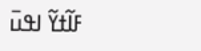ߓߊ߬ߙߌ߬ ߊߟߎ߫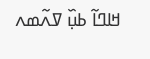ߞߊߣߊ߬ ߕߎ߲߰ ߜߍ߬ߘߍ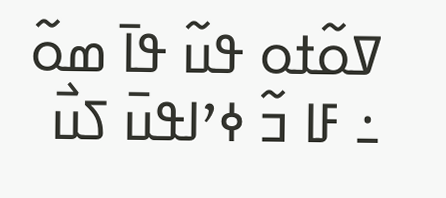ߜߋ߬ߙߋ ߟߎ߬ ߟߊ߫ ߘߋ߬ ߸ ߓߊ ߏ߬ ߦߴߊߟߎ߫ ߖߎ߯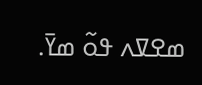ߘߐߜߍ ߟߋ߬ ߘߌ߫.